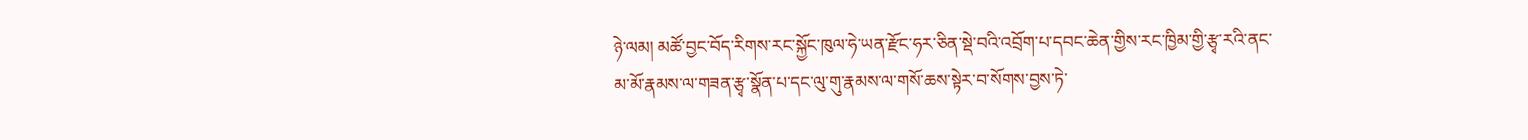ཉེ་ལམ། མཚོ་བྱང་བོད་རིགས་རང་སྐྱོང་ཁུལ་ཧེ་ཡན་རྫོང་ཧར་ཅིན་སྡེ་བའི་འབྲོག་པ་དབང་ཆེན་གྱིས་རང་ཁྱིམ་གྱི་རྩྭ་རའི་ནང་མ་མོ་རྣམས་ལ་གཟན་རྩྭ་སྣོན་པ་དང་ལུ་གུ་རྣམས་ལ་གསོ་ཆས་སྟེར་བ་སོགས་བྱས་ཏེ་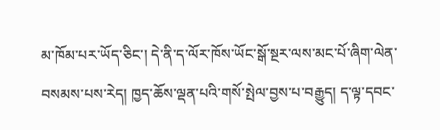མ་ཁོམ་པར་ཡོད་ཅིང་། དེ་ནི་ད་ལོར་ཁོས་ཡོང་སྒོ་སྔར་ལས་མང་པོ་ཞིག་ལེན་བསམས་པས་རེད། ཁྱད་ཆོས་ལྡན་པའི་གསོ་སྤེལ་བྱས་པ་བརྒྱུད། ད་ལྟ་དབང་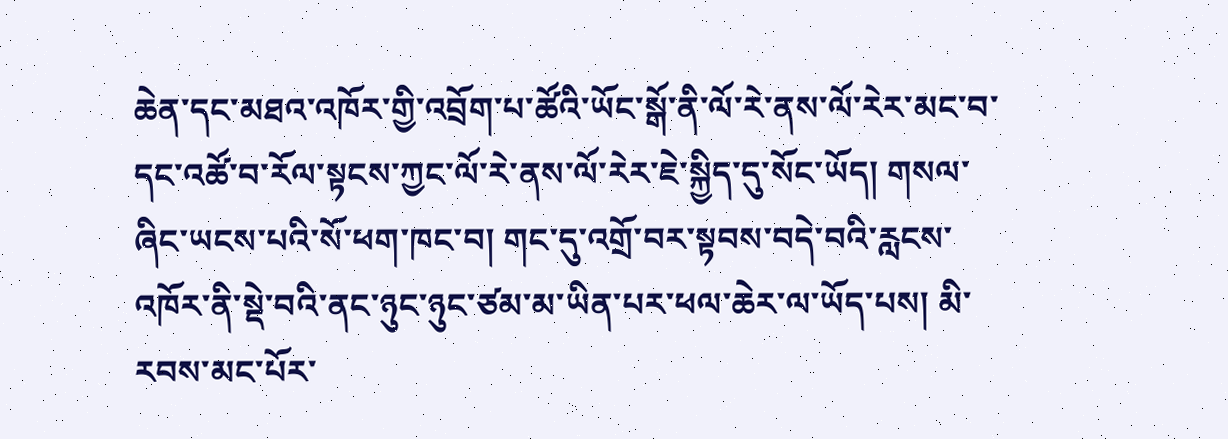ཆེན་དང་མཐའ་འཁོར་གྱི་འབྲོག་པ་ཚོའི་ཡོང་སྒོ་ནི་ལོ་རེ་ནས་ལོ་རེར་མང་བ་དང་འཚོ་བ་རོལ་སྟངས་ཀྱང་ལོ་རེ་ནས་ལོ་རེར་ཇེ་སྐྱིད་དུ་སོང་ཡོད། གསལ་ཞིང་ཡངས་པའི་སོ་ཕག་ཁང་བ། གང་དུ་འགྲོ་བར་སྟབས་བདེ་བའི་རླངས་འཁོར་ནི་སྡེ་བའི་ནང་ཉུང་ཉུང་ཙམ་མ་ཡིན་པར་ཕལ་ཆེར་ལ་ཡོད་པས། མི་རབས་མང་པོར་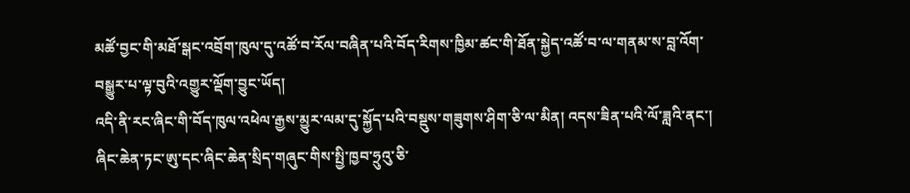མཚོ་བྱང་གི་མཐོ་སྒང་འབྲོག་ཁུལ་དུ་འཚོ་བ་རོལ་བཞིན་པའི་བོད་རིགས་ཁྱིམ་ཚང་གི་ཐོན་སྐྱེད་འཚོ་བ་ལ་གནམ་ས་བླ་འོག་བསྒྱུར་པ་ལྟ་བུའི་འགྱུར་ལྡོག་བྱུང་ཡོད།
འདི་ནི་རང་ཞིང་གི་བོད་ཁུལ་འཕེལ་རྒྱས་མྱུར་ལམ་དུ་སྐྱོད་པའི་བསྡུས་གཟུགས་ཤིག་ཅི་ལ་མིན། འདས་ཟིན་པའི་ལོ་ཟླའི་ནང་། ཞིང་ཆེན་ཏང་ཨུ་དང་ཞིང་ཆེན་སྲིད་གཞུང་གིས་སྤྱི་ཁྱབ་ཧྲུའུ་ཅི་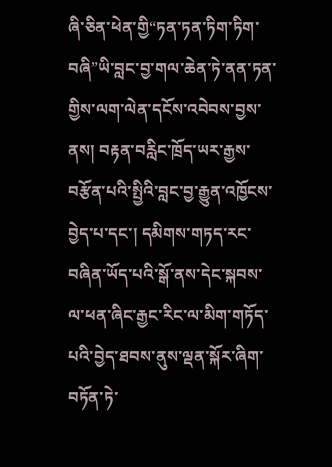ཞི་ཅིན་ཕེན་གྱི“ཏན་ཏན་ཏིག་ཏིག་བཞི”ཡི་བླང་བྱ་གལ་ཆེན་ཏེ་ནན་ཏན་གྱིས་ལག་ལེན་དངོས་འབེབས་བྱས་ནས། བརྟན་བརླིང་ཁྲོད་ཡར་རྒྱས་བརྩོན་པའི་སྤྱིའི་བླང་བྱ་རྒྱུན་འཁྱོངས་བྱེད་པ་དང་། དམིགས་གཏད་རང་བཞིན་ཡོད་པའི་སྒོ་ནས་དེང་སྐབས་ལ་ཕན་ཞིང་རྒྱང་རིང་ལ་མིག་གཏོད་པའི་བྱེད་ཐབས་ནུས་ལྡན་སྐོར་ཞིག་བཏོན་ཏེ་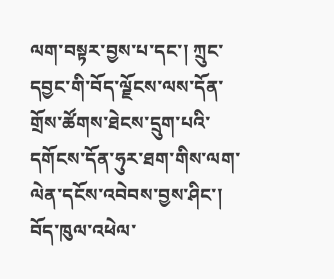ལག་བསྟར་བྱས་པ་དང་། ཀྲུང་དབྱང་གི་བོད་ལྗོངས་ལས་དོན་གྲོས་ཚོགས་ཐེངས་དྲུག་པའི་དགོངས་དོན་ཧུར་ཐག་གིས་ལག་ལེན་དངོས་འབེབས་བྱས་ཤིང་། བོད་ཁུལ་འཕེལ་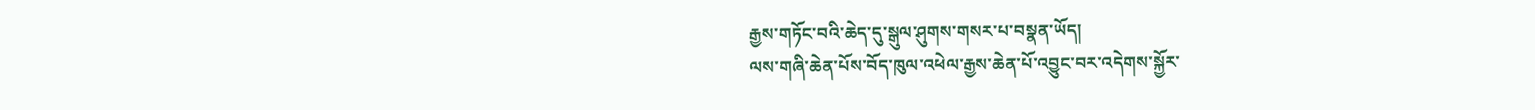རྒྱས་གཏོང་བའི་ཆེད་དུ་སྒུལ་ཤུགས་གསར་པ་བསྣན་ཡོད།
ལས་གཞི་ཆེན་པོས་བོད་ཁུལ་འཕེལ་རྒྱས་ཆེན་པོ་འབྱུང་བར་འདེགས་སྐྱོར་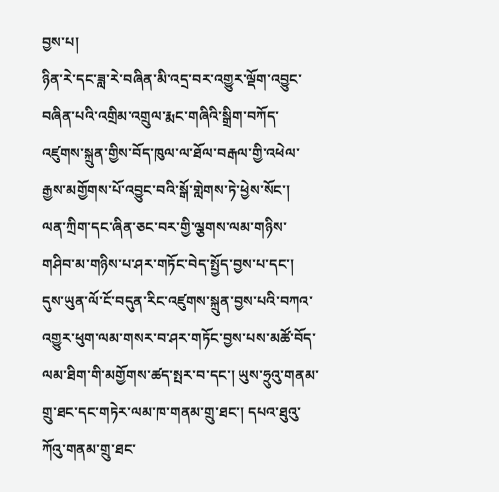བྱས་པ།
ཉིན་རེ་དང་ཟླ་རེ་བཞིན་མི་འདྲ་བར་འགྱུར་ལྡོག་འབྱུང་བཞིན་པའི་འགྲིམ་འགྲུལ་རྨང་གཞིའི་སྒྲིག་བཀོད་འཛུགས་སྐྲུན་གྱིས་བོད་ཁུལ་ལ་ཐོལ་བརྒལ་གྱི་འཕེལ་རྒྱས་མགྱོགས་པོ་འབྱུང་བའི་སྒོ་གླེགས་ཏེ་ཕྱེས་སོང་།
ལན་ཀྲིག་དང་ཞིན་ཅང་བར་གྱི་ལྕགས་ལམ་གཉིས་གཤིབ་མ་གཉིས་པ་ཤར་གཏོང་བེད་སྤྱོད་བྱས་པ་དང་། དུས་ཡུན་ལོ་ངོ་བདུན་རིང་འཛུགས་སྐྲུན་བྱས་པའི་བཀའ་འགྱུར་ཕུག་ལམ་གསར་བ་ཤར་གཏོང་བྱས་པས་མཚོ་བོད་ལམ་ཐིག་གི་མགྱོགས་ཚད་སྤར་བ་དང་། ཡུས་ཧྲུའུ་གནམ་གྲུ་ཐང་དང་གཏེར་ལམ་ཁ་གནམ་གྲུ་ཐང་། དཔའ་ཐུའུ་ཀོའུ་གནམ་གྲུ་ཐང་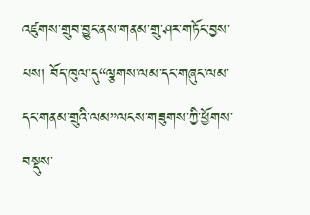འཛུགས་གྲུབ་བྱུང་ནས་གནམ་གྲུ་ཤར་གཏོང་བྱས་པས། བོད་ཁུལ་དུ“ལྕགས་ལམ་དང་གཞུང་ལམ་དང་གནམ་གྲུའི་ལམ”ལངས་གཟུགས་ཀྱི་ཕྱོགས་བསྡུས་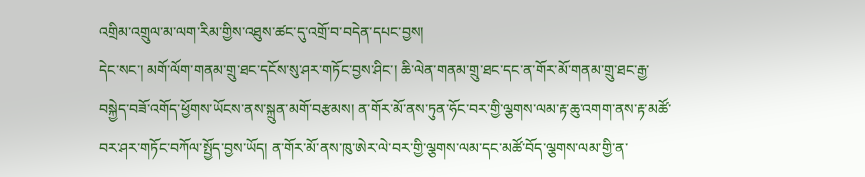འགྲིམ་འགྲུལ་མ་ལག་རིམ་གྱིས་འཐུས་ཚང་དུ་འགྲོ་བ་བདེན་དཔང་བྱས།
དེང་སང་། མགོ་ལོག་གནམ་གྲུ་ཐང་དངོས་སུ་ཤར་གཏོང་བྱས་ཤིང་། ཆི་ལེན་གནམ་གྲུ་ཐང་དང་ན་གོར་མོ་གནམ་གྲུ་ཐང་རྒྱ་བསྐྱེད་བཟོ་འགོད་ཕྱོགས་ཡོངས་ནས་སྐྲུན་མགོ་བརྩམས། ན་གོར་མོ་ནས་ཏུན་ཧོང་བར་གྱི་ལྕགས་ལམ་རྟ་ཆུ་འགག་ནས་རྟ་མཚོ་བར་ཤར་གཏོང་བཀོལ་སྤྱོད་བྱས་ཡོད། ན་གོར་མོ་ནས་ཁུ་ཨེར་ལེ་བར་གྱི་ལྕགས་ལམ་དང་མཚོ་བོད་ལྕགས་ལམ་གྱི་ན་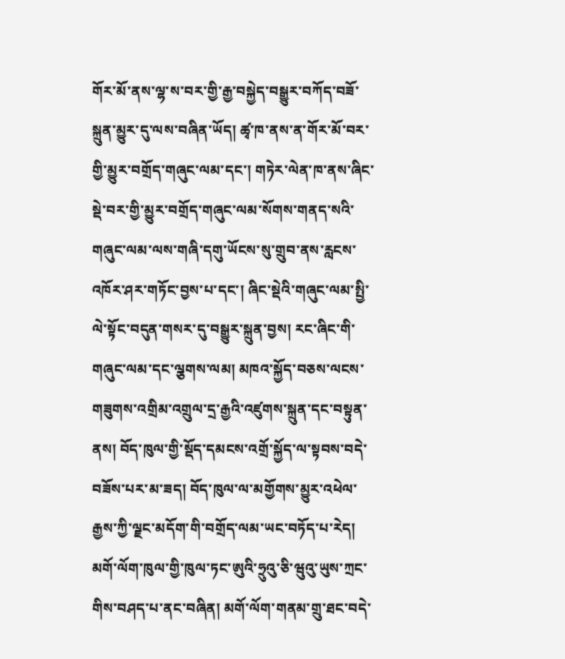གོར་མོ་ནས་ལྷ་ས་བར་གྱི་རྒྱ་བསྐྱེད་བསྒྱུར་བཀོད་བཟོ་སྐྲུན་མྱུར་དུ་ལས་བཞིན་ཡོད། ཚྭ་ཁ་ནས་ན་གོར་མོ་བར་གྱི་མྱུར་བགྲོད་གཞུང་ལམ་དང་། གཏེར་ལེན་ཁ་ནས་ཞིང་སྡེ་བར་གྱི་མྱུར་བགྲོད་གཞུང་ལམ་སོགས་གནད་སའི་གཞུང་ལམ་ལས་གཞི་དགུ་ཡོངས་སུ་གྲུབ་ནས་རླངས་འཁོར་ཤར་གཏོང་བྱས་པ་དང་། ཞིང་སྡེའི་གཞུང་ལམ་སྤྱི་ལེ་སྟོང་བདུན་གསར་དུ་བསྒྱུར་སྐྲུན་བྱས། རང་ཞིང་གི་གཞུང་ལམ་དང་ལྕགས་ལམ། མཁའ་སྐྱོད་བཅས་ལངས་གཟུགས་འགྲིམ་འགྲུལ་དྲ་རྒྱའི་འཛུགས་སྐྲུན་དང་བསྟུན་ནས། བོད་ཁུལ་གྱི་སྡོད་དམངས་འགྲོ་སྐྱོད་ལ་སྟབས་བདེ་བཟོས་པར་མ་ཟད། བོད་ཁུལ་ལ་མགྱོགས་མྱུར་འཕེལ་རྒྱས་ཀྱི་ལྗང་མདོག་གི་བགྲོད་ལམ་ཡང་བཏོད་པ་རེད། མགོ་ལོག་ཁུལ་གྱི་ཁུལ་ཏང་ཨུའི་ཧྲུའུ་ཅི་ཝུའུ་ཡུས་ཀྲང་གིས་བཤད་པ་ནང་བཞིན། མགོ་ལོག་གནམ་གྲུ་ཐང་བདེ་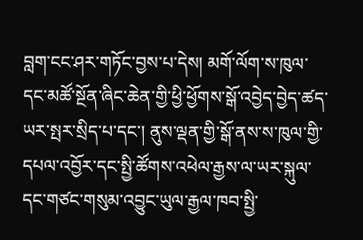བླག་ངང་ཤར་གཏོང་བྱས་པ་དེས། མགོ་ལོག་ས་ཁུལ་དང་མཚོ་སྔོན་ཞིང་ཆེན་གྱི་ཕྱི་ཕྱོགས་སྒོ་འབྱེད་བྱེད་ཚད་ཡར་སྤར་སྲིད་པ་དང་། ནུས་ལྡན་གྱི་སྒོ་ནས་ས་ཁུལ་གྱི་དཔལ་འབྱོར་དང་སྤྱི་ཚོགས་འཕེལ་རྒྱས་ལ་ཡར་སྐུལ་དང་གཙང་གསུམ་འབྱུང་ཡུལ་རྒྱལ་ཁབ་སྤྱི་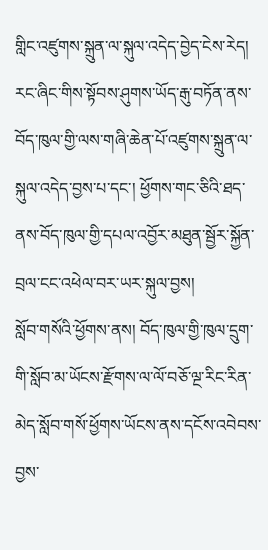གླིང་འཛུགས་སྐྲུན་ལ་སྐུལ་འདེད་བྱེད་ངེས་རེད།
རང་ཞིང་གིས་སྟོབས་ཤུགས་ཡོད་རྒུ་བཏོན་ནས་བོད་ཁུལ་གྱི་ལས་གཞི་ཆེན་པོ་འཛུགས་སྐྲུན་ལ་སྐུལ་འདེད་བྱས་པ་དང་། ཕྱོགས་གང་ཅིའི་ཐད་ནས་བོད་ཁུལ་གྱི་དཔལ་འབྱོར་མཐུན་སྦྱོར་སྐྱོན་བྲལ་ངང་འཕེལ་བར་ཡར་སྐུལ་བྱས།
སློབ་གསོའི་ཕྱོགས་ནས། བོད་ཁུལ་གྱི་ཁུལ་དྲུག་གི་སློབ་མ་ཡོངས་རྫོགས་ལ་ལོ་བཅོ་ལྔ་རིང་རིན་མེད་སློབ་གསོ་ཕྱོགས་ཡོངས་ནས་དངོས་འབེབས་བྱས་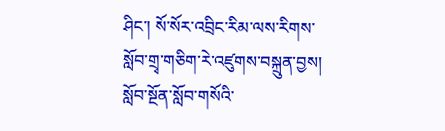ཤིང་། སོ་སོར་འབྲིང་རིམ་ལས་རིགས་སློབ་གྲྭ་གཅིག་རེ་འཛུགས་བསྐྲུན་བྱས། སློབ་སྔོན་སློབ་གསོའི་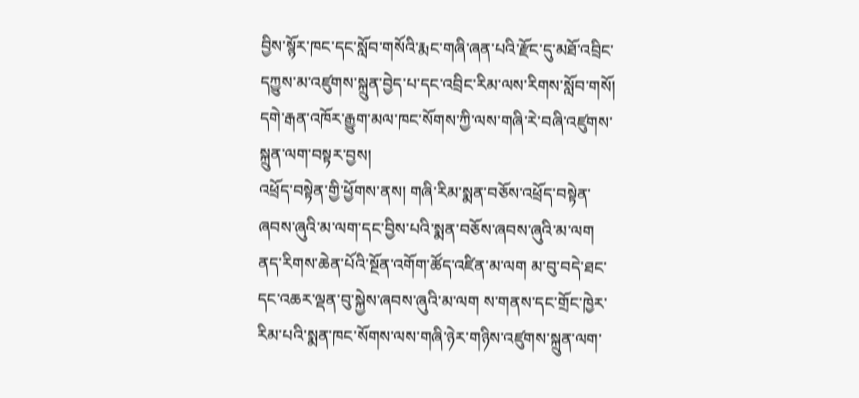བྱིས་སྙོར་ཁང་དང་སློབ་གསོའི་རྨང་གཞི་ཞན་པའི་རྫོང་དུ་མཐོ་འབྲིང་དཀྱུས་མ་འཛུགས་སྐྲུན་བྱེད་པ་དང་འབྲིང་རིམ་ལས་རིགས་སློབ་གསོ། དགེ་རྒན་འཁོར་རྒྱུག་མལ་ཁང་སོགས་ཀྱི་ལས་གཞི་རེ་བཞི་འཛུགས་སྐྲུན་ལག་བསྟར་བྱས།
འཕྲོད་བསྟེན་གྱི་ཕྱོགས་ནས། གཞི་རིམ་སྨན་བཅོས་འཕྲོད་བསྟེན་ཞབས་ཞུའི་མ་ལག་དང་བྱིས་པའི་སྨན་བཅོས་ཞབས་ཞུའི་མ་ལག ནད་རིགས་ཆེན་པོའི་སྔོན་འགོག་ཚོད་འཛིན་མ་ལག མ་བུ་བདེ་ཐང་དང་འཆར་ལྡན་བུ་སྐྱེས་ཞབས་ཞུའི་མ་ལག ས་གནས་དང་གྲོང་ཁྱེར་རིམ་པའི་སྨན་ཁང་སོགས་ལས་གཞི་ཉེར་གཉིས་འཛུགས་སྐྲུན་ལག་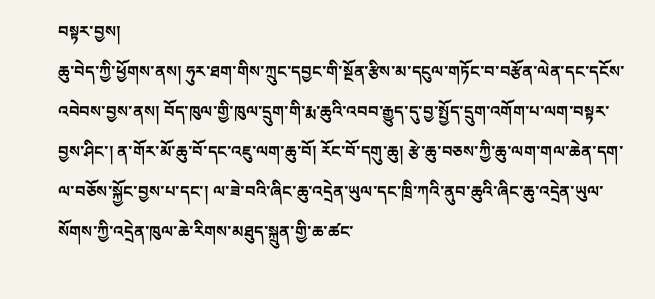བསྟར་བྱས།
ཆུ་བེད་ཀྱི་ཕྱོགས་ནས། ཧུར་ཐག་གིས་ཀྲུང་དབྱང་གི་སྔོན་རྩིས་མ་དངུལ་གཏོང་བ་བརྩོན་ལེན་དང་དངོས་འབེབས་བྱས་ནས། བོད་ཁུལ་གྱི་ཁུལ་དྲུག་གི་རྨ་ཆུའི་འབབ་རྒྱུད་དུ་བྱ་སྤྱོད་དྲུག་འགོག་པ་ལག་བསྟར་བྱས་ཤིང་། ན་གོར་མོ་ཆུ་བོ་དང་འཇུ་ལག་ཆུ་བོ། རོང་བོ་དགུ་ཆུ། རྩེ་ཆུ་བཅས་ཀྱི་ཆུ་ལག་གལ་ཆེན་དག་ལ་བཅོས་སྐྱོང་བྱས་པ་དང་། ལ་ཟེ་བའི་ཞིང་ཆུ་འདྲེན་ཡུལ་དང་ཁྲི་ཀའི་ནུབ་ཆུའི་ཞིང་ཆུ་འདྲེན་ཡུལ་སོགས་ཀྱི་འདྲེན་ཁུལ་ཆེ་རིགས་མཐུད་སྐྲུན་གྱི་ཆ་ཚང་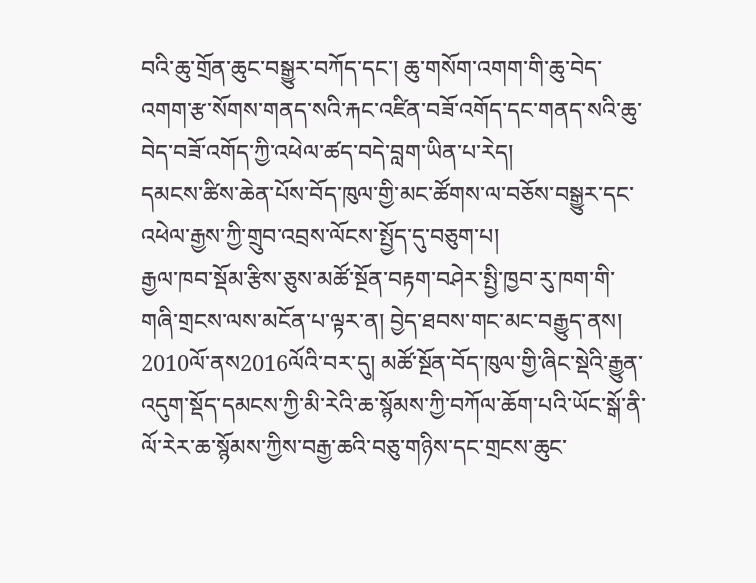བའི་ཆུ་གྲོན་ཆུང་བསྒྱུར་བཀོད་དང་། ཆུ་གསོག་འགག་གི་ཆུ་བེད་འགག་རྩ་སོགས་གནད་སའི་རྐང་འཛིན་བཟོ་འགོད་དང་གནད་སའི་ཆུ་བེད་བཟོ་འགོད་ཀྱི་འཕེལ་ཚད་བདེ་བླག་ཡིན་པ་རེད།
དམངས་ཚིས་ཆེན་པོས་བོད་ཁུལ་གྱི་མང་ཚོགས་ལ་བཅོས་བསྒྱུར་དང་འཕེལ་རྒྱས་ཀྱི་གྲུབ་འབྲས་ལོངས་སྤྱོད་དུ་བཅུག་པ།
རྒྱལ་ཁབ་སྡོམ་རྩིས་ཅུས་མཚོ་སྔོན་བརྟག་བཤེར་སྤྱི་ཁྱབ་རུ་ཁག་གི་གཞི་གྲངས་ལས་མངོན་པ་ལྟར་ན། བྱེད་ཐབས་གང་མང་བརྒྱུད་ནས། 2010ལོ་ནས2016ལོའི་བར་དུ། མཚོ་སྔོན་བོད་ཁུལ་གྱི་ཞིང་སྡེའི་རྒྱུན་འདུག་སྡོད་དམངས་ཀྱི་མི་རེའི་ཆ་སྙོམས་ཀྱི་བཀོལ་ཆོག་པའི་ཡོང་སྒོ་ནི་ལོ་རེར་ཆ་སྙོམས་ཀྱིས་བརྒྱ་ཆའི་བཅུ་གཉིས་དང་གྲངས་ཆུང་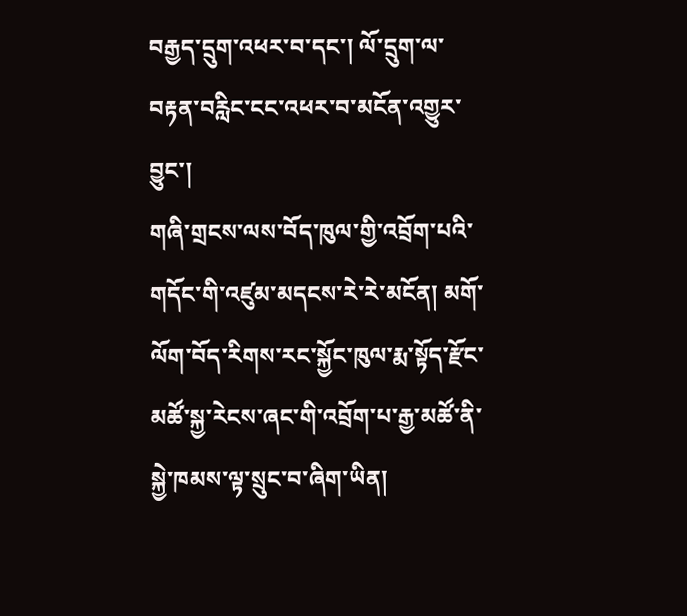བརྒྱད་དྲུག་འཕར་བ་དང་། ལོ་དྲུག་ལ་བརྟན་བརླིང་ངང་འཕར་བ་མངོན་འགྱུར་བྱུང་།
གཞི་གྲངས་ལས་བོད་ཁུལ་གྱི་འབྲོག་པའི་གདོང་གི་འཛུམ་མདངས་རེ་རེ་མངོན། མགོ་ལོག་བོད་རིགས་རང་སྐྱོང་ཁུལ་རྨ་སྟོད་རྫོང་མཚོ་སྐྱ་རེངས་ཞང་གི་འབྲོག་པ་རྒྱ་མཚོ་ནི་སྐྱེ་ཁམས་ལྟ་སྲུང་བ་ཞིག་ཡིན།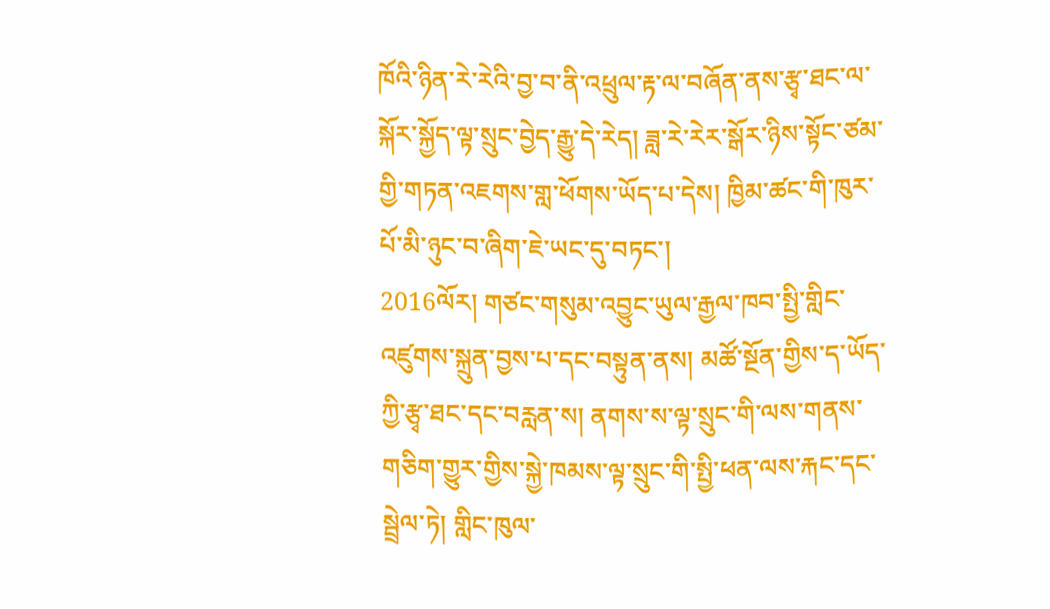ཁོའི་ཉིན་རེ་རེའི་བྱ་བ་ནི་འཕྲུལ་རྟ་ལ་བཞོན་ནས་རྩྭ་ཐང་ལ་སྐོར་སྐྱོད་ལྟ་སྲུང་བྱེད་རྒྱུ་དེ་རེད། ཟླ་རེ་རེར་སྒོར་ཉིས་སྟོང་ཙམ་གྱི་གཏན་འཇགས་གླ་ཕོགས་ཡོད་པ་དེས། ཁྱིམ་ཚང་གི་ཁུར་པོ་མི་ཉུང་བ་ཞིག་ཇེ་ཡང་དུ་བཏང་།
2016ལོར། གཙང་གསུམ་འབྱུང་ཡུལ་རྒྱལ་ཁབ་སྤྱི་གླིང་འཛུགས་སྐྲུན་བྱས་པ་དང་བསྟུན་ནས། མཚོ་སྔོན་གྱིས་ད་ཡོད་ཀྱི་རྩྭ་ཐང་དང་བརླན་ས། ནགས་ས་ལྟ་སྲུང་གི་ལས་གནས་གཅིག་གྱུར་གྱིས་སྐྱེ་ཁམས་ལྟ་སྲུང་གི་སྤྱི་ཕན་ལས་རྐང་དང་སྦྲེལ་ཏེ། གླིང་ཁུལ་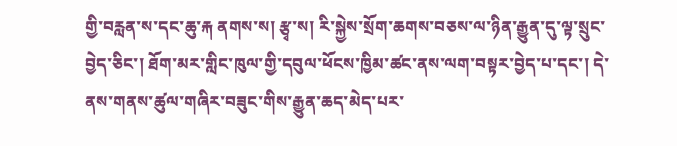གྱི་བརླན་ས་དང་ཆུ་རྐ ནགས་ས། རྩྭ་ས། རི་སྐྱེས་སྲོག་ཆགས་བཅས་ལ་ཉིན་རྒྱུན་དུ་ལྟ་སྲུང་བྱེད་ཅིང་། ཐོག་མར་གླིང་ཁུལ་གྱི་དབུལ་ཕོངས་ཁྱིམ་ཚང་ནས་ལག་བསྟར་བྱེད་པ་དང་། དེ་ནས་གནས་ཚུལ་གཞིར་བཟུང་གིས་རྒྱུན་ཆད་མེད་པར་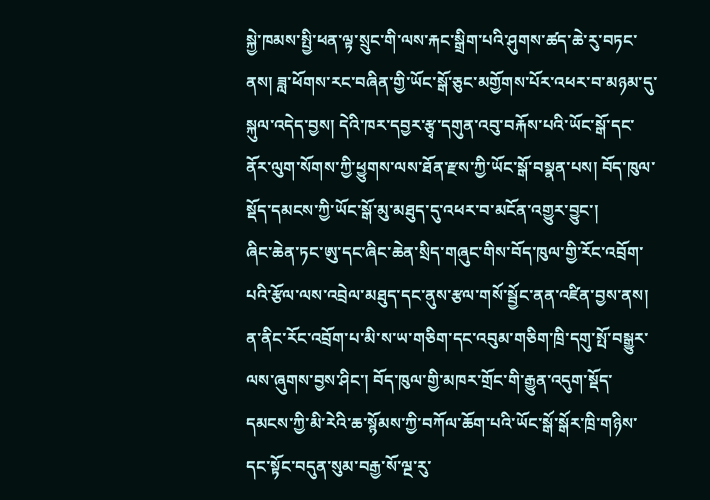སྐྱེ་ཁམས་སྤྱི་ཕན་ལྟ་སྲུང་གི་ལས་རྐང་སྒྲིག་པའི་ཤུགས་ཚད་ཆེ་རུ་བཏང་ནས། ཟླ་ཕོགས་རང་བཞིན་གྱི་ཡོང་སྒོ་ཅུང་མགྱོགས་པོར་འཕར་བ་མཉམ་དུ་སྐུལ་འདེད་བྱས། དེའི་ཁར་དབྱར་རྩྭ་དགུན་འབུ་བརྐོས་པའི་ཡོང་སྒོ་དང་ནོར་ལུག་སོགས་ཀྱི་ཕྱུགས་ལས་ཐོན་རྫས་ཀྱི་ཡོང་སྒོ་བསྣན་པས། བོད་ཁུལ་སྡོད་དམངས་ཀྱི་ཡོང་སྒོ་མུ་མཐུད་དུ་འཕར་བ་མངོན་འགྱུར་བྱུང་།
ཞིང་ཆེན་ཏང་ཨུ་དང་ཞིང་ཆེན་སྲིད་གཞུང་གིས་བོད་ཁུལ་གྱི་རོང་འབྲོག་པའི་རྩོལ་ལས་འབྲེལ་མཐུད་དང་ནུས་རྩལ་གསོ་སྦྱོང་ནན་འཛིན་བྱས་ནས། ན་ནིང་རོང་འབྲོག་པ་མི་ས་ཡ་གཅིག་དང་འབུམ་གཅིག་ཁྲི་དགུ་སྤོ་བསྒྱུར་ལས་ཞུགས་བྱས་ཤིང་། བོད་ཁུལ་གྱི་མཁར་གྲོང་གི་རྒྱུན་འདུག་སྡོད་དམངས་ཀྱི་མི་རེའི་ཆ་སྙོམས་ཀྱི་བཀོལ་ཆོག་པའི་ཡོང་སྒོ་སྒོར་ཁྲི་གཉིས་དང་སྟོང་བདུན་སུམ་བརྒྱ་སོ་ལྔ་རུ་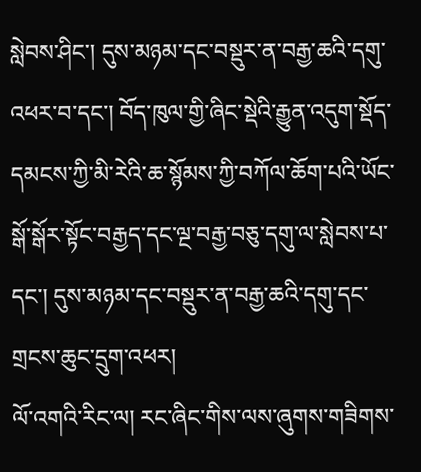སླེབས་ཤིང་། དུས་མཉམ་དང་བསྡུར་ན་བརྒྱ་ཆའི་དགུ་འཕར་བ་དང་། བོད་ཁུལ་གྱི་ཞིང་སྡེའི་རྒྱུན་འདུག་སྡོད་དམངས་ཀྱི་མི་རེའི་ཆ་སྙོམས་ཀྱི་བཀོལ་ཆོག་པའི་ཡོང་སྒོ་སྒོར་སྟོང་བརྒྱད་དང་ལྔ་བརྒྱ་བཅུ་དགུ་ལ་སླེབས་པ་དང་། དུས་མཉམ་དང་བསྡུར་ན་བརྒྱ་ཆའི་དགུ་དང་གྲངས་ཆུང་དྲུག་འཕར།
ལོ་འགའི་རིང་ལ། རང་ཞིང་གིས་ལས་ཞུགས་གཟིགས་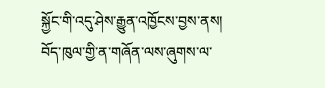སྐྱོང་གི་འདུ་ཤེས་རྒྱུན་འཁྱོངས་བྱས་ནས། བོད་ཁུལ་གྱི་ན་གཞོན་ལས་ཞུགས་ལ་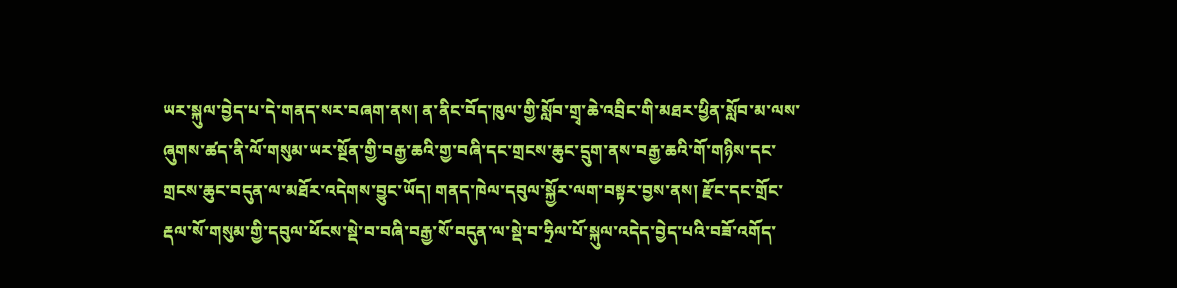ཡར་སྐུལ་བྱེད་པ་དེ་གནད་སར་བཞག་ནས། ན་ནིང་བོད་ཁུལ་གྱི་སློབ་གྲྭ་ཆེ་འབྲིང་གི་མཐར་ཕྱིན་སློབ་མ་ལས་ཞུགས་ཚད་ནི་ལོ་གསུམ་ཡར་སྔོན་གྱི་བརྒྱ་ཆའི་གྱ་བཞི་དང་གྲངས་ཆུང་དྲུག་ནས་བརྒྱ་ཆའི་གོ་གཉིས་དང་གྲངས་ཆུང་བདུན་ལ་མཐོར་འདེགས་བྱུང་ཡོད། གནད་ཁེལ་དབུལ་སྐྱོར་ལག་བསྟར་བྱས་ནས། རྫོང་དང་གྲོང་རྡལ་སོ་གསུམ་གྱི་དབུལ་ཕོངས་སྡེ་བ་བཞི་བརྒྱ་སོ་བདུན་ལ་སྡེ་བ་ཧྲིལ་པོ་སྐུལ་འདེད་བྱེད་པའི་བཟོ་འགོད་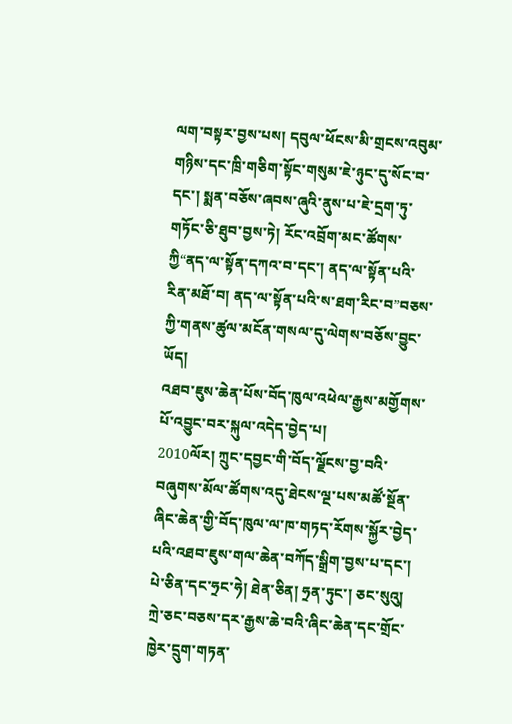ལག་བསྟར་བྱས་པས། དབུལ་ཕོངས་མི་གྲངས་འབུམ་གཉིས་དང་ཁྲི་གཅིག་སྟོང་གསུམ་ཇེ་ཉུང་དུ་སོང་བ་དང་། སྨན་བཅོས་ཞབས་ཞུའི་ནུས་པ་ཇེ་དྲག་ཏུ་གཏོང་ཅི་ཐུབ་བྱས་ཏེ། རོང་འབྲོག་མང་ཚོགས་ཀྱི“ནད་ལ་སྟོན་དཀའ་བ་དང་། ནད་ལ་སྟོན་པའི་རིན་མཐོ་བ། ནད་ལ་སྟོན་པའི་ས་ཐག་རིང་བ”བཅས་ཀྱི་གནས་ཚུལ་མངོན་གསལ་དུ་ལེགས་བཅོས་བྱུང་ཡོད།
འཐབ་ཇུས་ཆེན་པོས་བོད་ཁུལ་འཕེལ་རྒྱས་མགྱོགས་པོ་འབྱུང་བར་སྐུལ་འདེད་བྱེད་པ།
2010ལོར། ཀྲུང་དབྱང་གི་བོད་ལྗོངས་བྱ་བའི་བཞུགས་མོལ་ཚོགས་འདུ་ཐེངས་ལྔ་པས་མཚོ་སྔོན་ཞིང་ཆེན་གྱི་བོད་ཁུལ་ལ་ཁ་གཏད་རོགས་སྐྱོར་བྱེད་པའི་འཐབ་ཇུས་གལ་ཆེན་བཀོད་སྒྲིག་བྱས་པ་དང་། པེ་ཅིན་དང་ཧྲང་ཧེ། ཐེན་ཅིན། ཧྲན་ཏུང་། ཅང་སུའུ། ཀྲེ་ཅང་བཅས་དར་རྒྱས་ཆེ་བའི་ཞིང་ཆེན་དང་གྲོང་ཁྱེར་དྲུག་གཏན་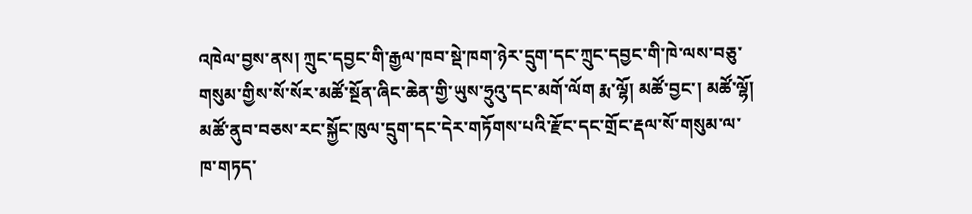འཁེལ་བྱས་ནས། ཀྲུང་དབྱང་གི་རྒྱལ་ཁབ་སྡེ་ཁག་ཉེར་དྲུག་དང་ཀྲུང་དབྱང་གི་ཁེ་ལས་བཅུ་གསུམ་གྱིས་སོ་སོར་མཚོ་སྔོན་ཞིང་ཆེན་གྱི་ཡུས་ཧྲུའུ་དང་མགོ་ལོག རྨ་ལྷོ། མཚོ་བྱང་། མཚོ་ལྷོ། མཚོ་ནུབ་བཅས་རང་སྐྱོང་ཁུལ་དྲུག་དང་དེར་གཏོགས་པའི་རྫོང་དང་གྲོང་རྡལ་སོ་གསུམ་ལ་ཁ་གཏད་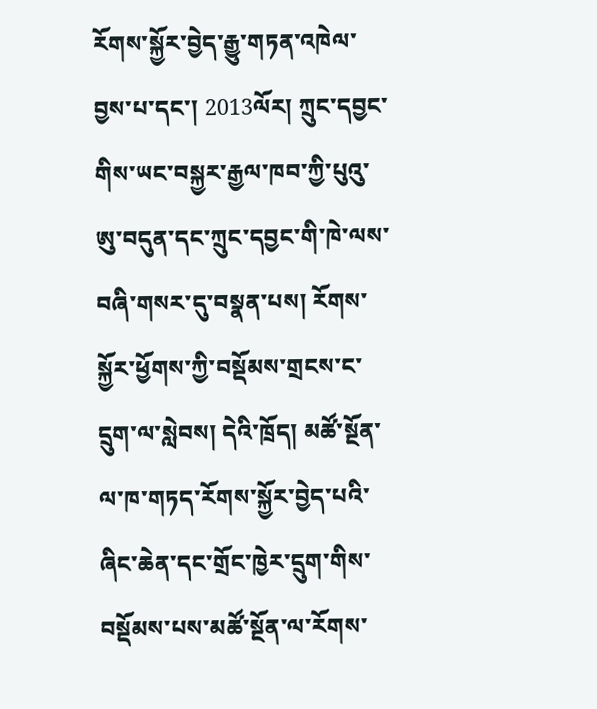རོགས་སྐྱོར་བྱེད་རྒྱུ་གཏན་འཁེལ་བྱས་པ་དང་། 2013ལོར། ཀྲུང་དབྱང་གིས་ཡང་བསྐྱར་རྒྱལ་ཁབ་ཀྱི་པུའུ་ཨུ་བདུན་དང་ཀྲུང་དབྱང་གི་ཁེ་ལས་བཞི་གསར་དུ་བསྣན་པས། རོགས་སྐྱོར་ཕྱོགས་ཀྱི་བསྡོམས་གྲངས་ང་དྲུག་ལ་སླེབས། དེའི་ཁྲོད། མཚོ་སྔོན་ལ་ཁ་གཏད་རོགས་སྐྱོར་བྱེད་པའི་ཞིང་ཆེན་དང་གྲོང་ཁྱེར་དྲུག་གིས་བསྡོམས་པས་མཚོ་སྔོན་ལ་རོགས་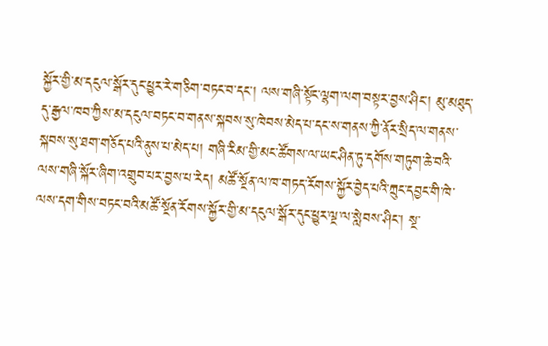སྐྱོར་གྱི་མ་དངུལ་སྒོར་དུང་ཕྱུར་རེ་གཅིག་བཏང་བ་དང་། ལས་གཞི་སྟོང་ལྷག་ལག་བསྟར་བྱས་ཤིང་། མུ་མཐུད་དུ་རྒྱལ་ཁབ་ཀྱིས་མ་དངུལ་བཏང་བ་གནས་སྐབས་སུ་ཁེབས་མེད་པ་དང་ས་གནས་ཀྱི་ནོར་སྲིད་ལ་གནས་སྐབས་སུ་ཐག་གཅོད་པའི་ནུས་པ་མེད་པ། གཞི་རིམ་གྱི་མང་ཚོགས་ལ་ཡང་ཤིན་ཏུ་དགོས་གཏུག་ཆེ་བའི་ལས་གཞི་སྐོར་ཞིག་འགྲུབ་པར་བྱས་པ་རེད། མཚོ་སྔོན་ལ་ཁ་གཏད་རོགས་སྐྱོར་བྱེད་པའི་ཀྲུང་དབྱང་གི་ཁེ་ལས་དག་གིས་བཏང་བའི་མཚོ་སྔོན་རོགས་སྐྱོར་གྱི་མ་དངུལ་སྒོར་དུང་ཕྱུར་ལྔ་ལ་སླེབས་ཤིང་། སྔ་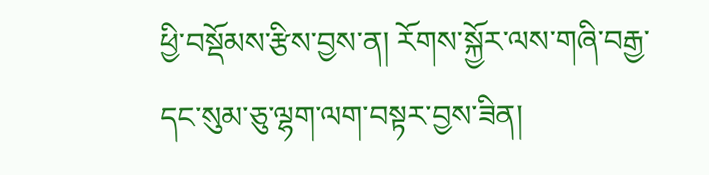ཕྱི་བསྡོམས་རྩིས་བྱས་ན། རོགས་སྐྱོར་ལས་གཞི་བརྒྱ་དང་སུམ་ཅུ་ལྷག་ལག་བསྟར་བྱས་ཟིན།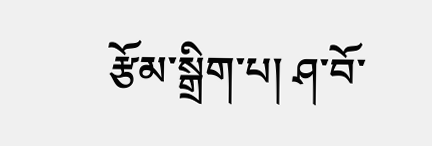རྩོམ་སྒྲིག་པ། ཤ་བོ་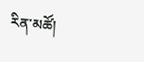རིན་མཚོ།